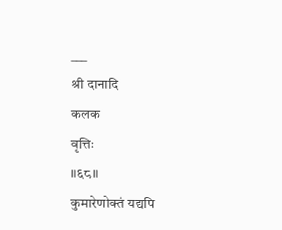___
श्री दानादि
कलक
वृत्तिः
॥६८॥
कुमारेणोक्तं यद्यपि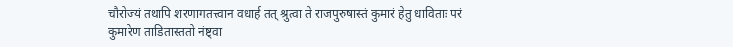चौरोज्यं तथापि शरणागतत्त्वान वधार्ह तत् श्रुत्वा ते राजपुरुषास्तं कुमारं हेतु धाविताः परं कुमारेण ताडितास्ततो नंष्ट्वा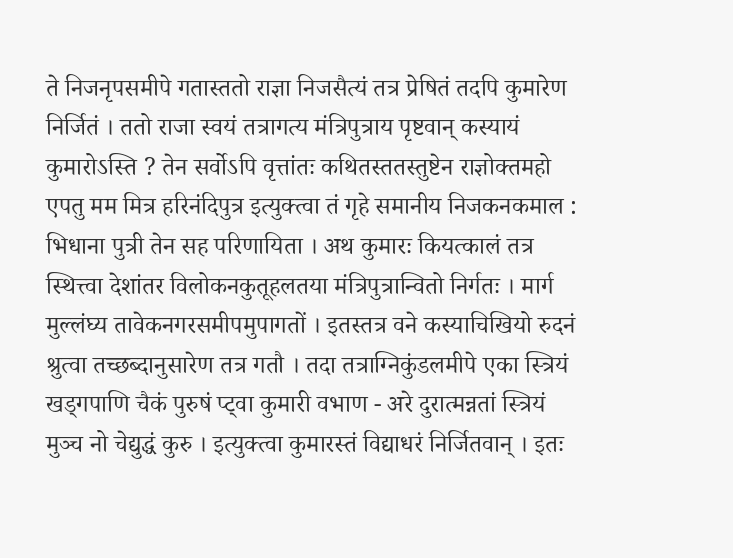ते निजनृपसमीपे गतास्ततो राज्ञा निजसैत्यं तत्र प्रेषितं तदपि कुमारेण निर्जितं । ततो राजा स्वयं तत्रागत्य मंत्रिपुत्राय पृष्टवान् कस्यायं कुमारोऽस्ति ? तेन सर्वोऽपि वृत्तांतः कथितस्ततस्तुष्टेन राज्ञोक्तमहो एपतु मम मित्र हरिनंदिपुत्र इत्युक्त्वा तं गृहे समानीय निजकनकमाल : भिधाना पुत्री तेन सह परिणायिता । अथ कुमारः कियत्कालं तत्र स्थित्त्वा देशांतर विलोकनकुतूहलतया मंत्रिपुत्रान्वितो निर्गतः । मार्ग मुल्लंघ्य तावेकनगरसमीपमुपागतों । इतस्तत्र वने कस्याचिखियो रुदनं श्रुत्वा तच्छब्दानुसारेण तत्र गतौ । तदा तत्राग्निकुंडलमीपे एका स्त्रियं खड्गपाणि चैकं पुरुषं प्ट्वा कुमारी वभाण - अरे दुरात्मन्नतां स्त्रियं मुञ्च नो चेद्युद्धं कुरु । इत्युक्त्वा कुमारस्तं विद्याधरं निर्जितवान् । इतः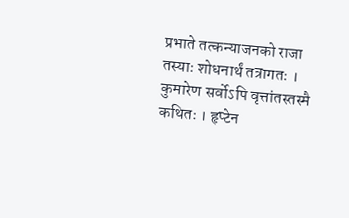प्रभाते तत्कन्याजनको राजा तस्याः शोधनार्थं तत्रागतः । कुमारेण सर्वोऽपि वृत्तांतस्तस्मै कथितः । हृप्टेन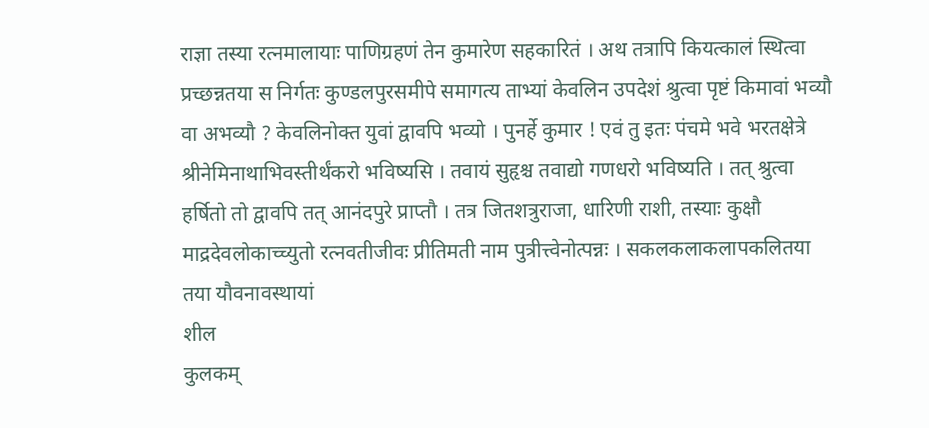राज्ञा तस्या रत्नमालायाः पाणिग्रहणं तेन कुमारेण सहकारितं । अथ तत्रापि कियत्कालं स्थित्वा प्रच्छन्नतया स निर्गतः कुण्डलपुरसमीपे समागत्य ताभ्यां केवलिन उपदेशं श्रुत्वा पृष्टं किमावां भव्यौ वा अभव्यौ ? केवलिनोक्त युवां द्वावपि भव्यो । पुनर्हे कुमार ! एवं तु इतः पंचमे भवे भरतक्षेत्रे श्रीनेमिनाथाभिवस्तीर्थंकरो भविष्यसि । तवायं सुहृश्च तवाद्यो गणधरो भविष्यति । तत् श्रुत्वा हर्षितो तो द्वावपि तत् आनंदपुरे प्राप्तौ । तत्र जितशत्रुराजा, धारिणी राशी, तस्याः कुक्षौ माद्रदेवलोकाच्च्युतो रत्नवतीजीवः प्रीतिमती नाम पुत्रीत्त्वेनोत्पन्नः । सकलकलाकलापकलितया तया यौवनावस्थायां
शील
कुलकम्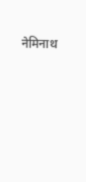नेमिनाथ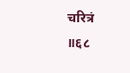चरित्रं
॥६८